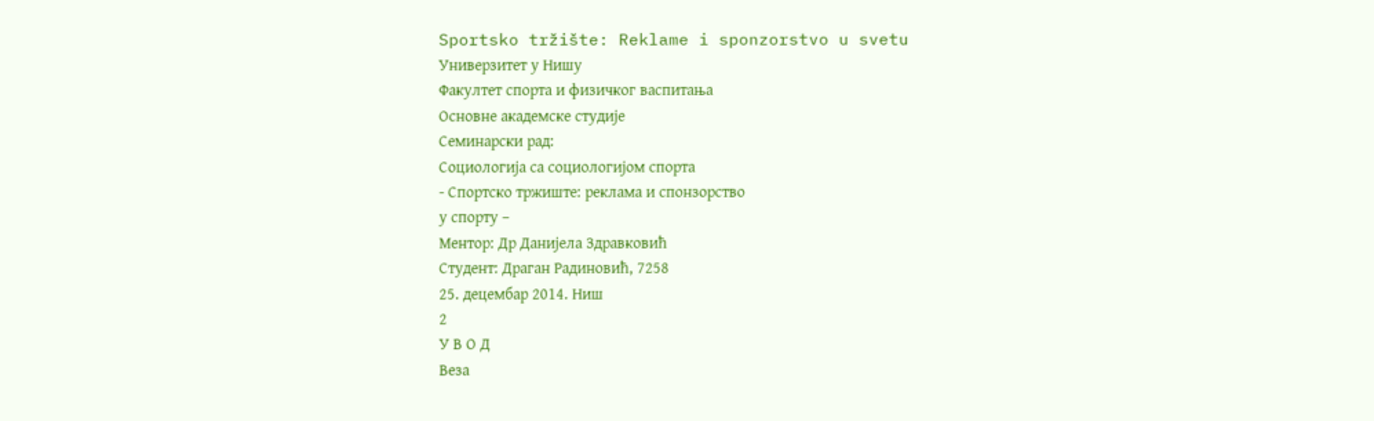Sportsko tržište: Reklame i sponzorstvo u svetu
Универзитет у Нишу
Факултет спорта и физичког васпитања
Основне академске студије
Семинарски рад:
Социологија са социологијом спорта
- Спортско тржиште: реклама и спонзорство
у спорту –
Ментор: Др Данијела Здравковић
Студент: Драган Радиновић, 7258
25. децембар 2014. Ниш
2
У В О Д
Веза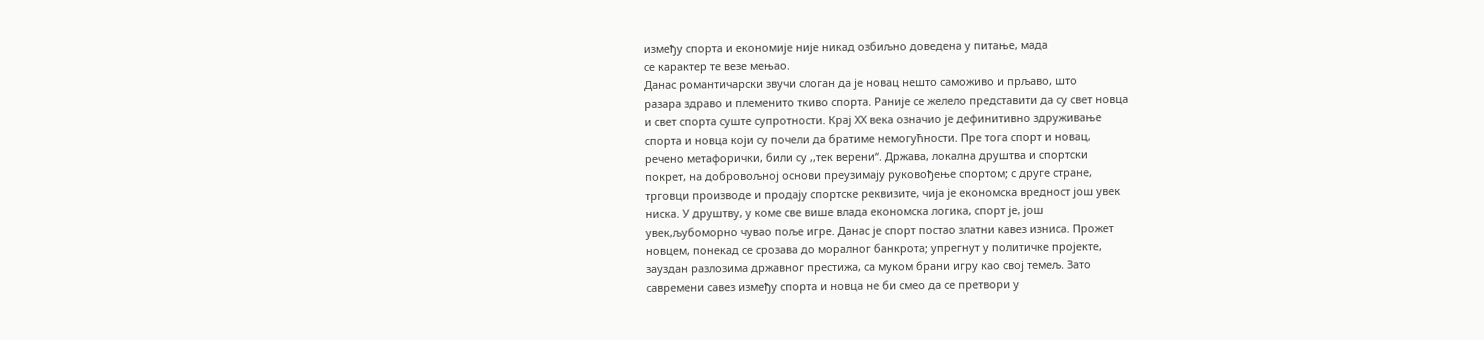између спорта и економије није никад озбиљно доведена у питање, мада
се карактер те везе мењао.
Данас романтичарски звучи слоган да је новац нешто саможиво и прљаво, што
разара здраво и племенито ткиво спорта. Раније се желело представити да су свет новца
и свет спорта суште супротности. Крај ХХ века означио је дефинитивно здруживање
спорта и новца који су почели да братиме немогућности. Пре тога спорт и новац,
речено метафорички, били су ,,тек верени“. Држава, локална друштва и спортски
покрет, на добровољној основи преузимају руковођење спортом; с друге стране,
трговци производе и продају спортске реквизите, чија је економска вредност још увек
ниска. У друштву, у коме све више влада економска логика, спорт је, још
увек,љубоморно чувао поље игре. Данас је спорт постао златни кавез изниса. Прожет
новцем, понекад се срозава до моралног банкрота; упрегнут у политичке пројекте,
зауздан разлозима државног престижа, са муком брани игру као свој темељ. Зато
савремени савез између спорта и новца не би смео да се претвори у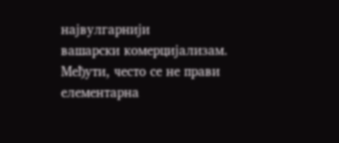највулгарнији
вашарски комерцијализам. Међути, често се не прави елементарна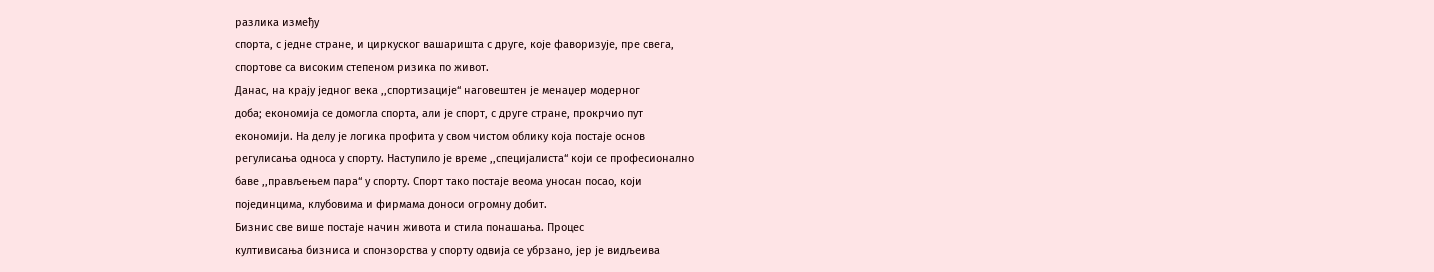разлика између
спорта, с једне стране, и циркуског вашаришта с друге, које фаворизује, пре свега,
спортове са високим степеном ризика по живот.
Данас, на крају једног века ,,спортизације“ наговештен је менаџер модерног
доба; економија се домогла спорта, али је спорт, с друге стране, прокрчио пут
економији. На делу је логика профита у свом чистом облику која постаје основ
регулисања односа у спорту. Наступило је време ,,специјалиста“ који се професионално
баве ,,прављењем пара“ у спорту. Спорт тако постаје веома уносан посао, који
појединцима, клубовима и фирмама доноси огромну добит.
Бизнис све више постаје начин живота и стила понашања. Процес
култивисања бизниса и спонзорства у спорту одвија се убрзано, јер је видљеива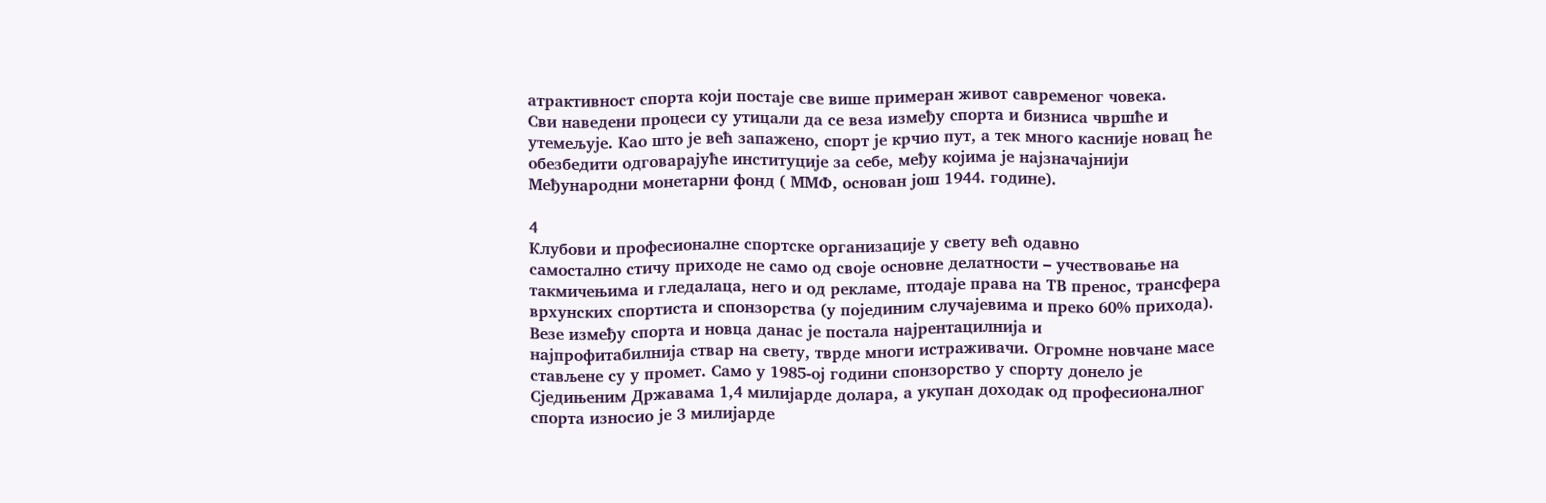атрактивност спорта који постаје све више примеран живот савременог човека.
Сви наведени процеси су утицали да се веза између спорта и бизниса чвршће и
утемељује. Као што је већ запажено, спорт је крчио пут, а тек много касније новац ће
обезбедити одговарајуће институције за себе, међу којима је најзначајнији
Међународни монетарни фонд ( ММФ, основан још 1944. године).

4
Клубови и професионалне спортске организације у свету већ одавно
самостално стичу приходе не само од своје основне делатности – учествовање на
такмичењима и гледалаца, него и од рекламе, птодаје права на ТВ пренос, трансфера
врхунских спортиста и спонзорства (у појединим случајевима и преко 60% прихода).
Везе између спорта и новца данас је постала најрентацилнија и
најпрофитабилнија ствар на свету, тврде многи истраживачи. Огромне новчане масе
стављене су у промет. Само у 1985-ој години спонзорство у спорту донело је
Сједињеним Државама 1,4 милијарде долара, а укупан доходак од професионалног
спорта износио је 3 милијарде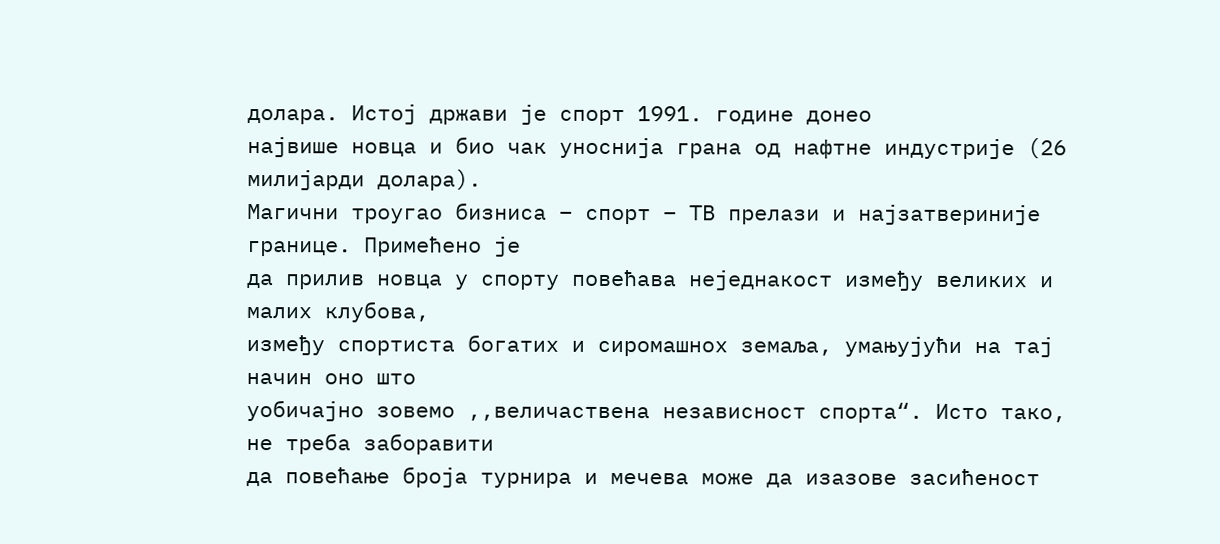долара. Истој држави је спорт 1991. године донео
највише новца и био чак уноснија грана од нафтне индустрије (26 милијарди долара).
Магични троугао бизниса – спорт – ТВ прелази и најзатвериније границе. Примећено је
да прилив новца у спорту повећава неједнакост између великих и малих клубова,
између спортиста богатих и сиромашнох земаља, умањујући на тај начин оно што
уобичајно зовемо ,,величаствена независност спорта“. Исто тако, не треба заборавити
да повећање броја турнира и мечева може да изазове засићеност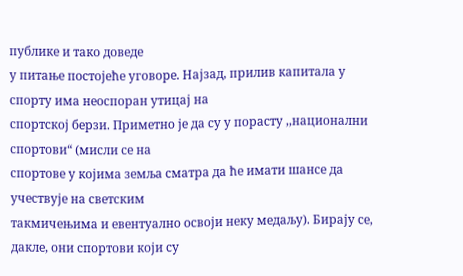публике и тако доведе
у питање постојеће уговоре. Најзад, прилив капитала у спорту има неоспоран утицај на
спортској берзи. Приметно је да су у порасту ,,национални спортови“ (мисли се на
спортове у којима земља сматра да ће имати шансе да учествује на светским
такмичењима и евентуално освоји неку медаљу). Бирају се, дакле, они спортови који су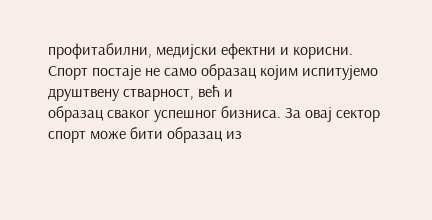профитабилни, медијски ефектни и корисни.
Спорт постаје не само образац којим испитујемо друштвену стварност, већ и
образац сваког успешног бизниса. За овај сектор спорт може бити образац из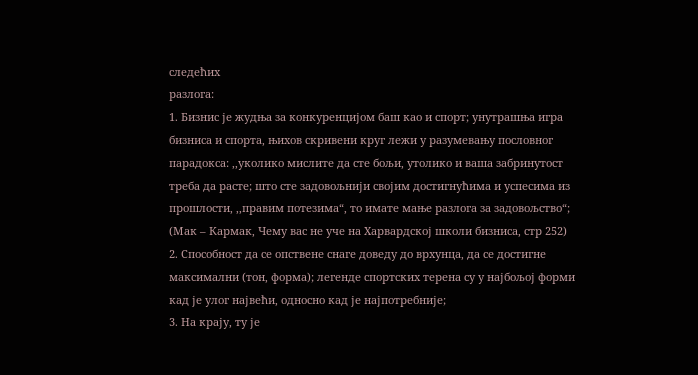следећих
разлога:
1. Бизнис је жудња за конкуренцијом баш као и спорт; унутрашња игра
бизниса и спорта, њихов скривени круг лежи у разумевању пословног
парадокса: ,,уколико мислите да сте бољи, утолико и ваша забринутост
треба да расте; што сте задовољнији својим достигнућима и успесима из
прошлости, ,,правим потезима“, то имате мање разлога за задовољство“;
(Мак – Кармак, Чему вас не уче на Харвардској школи бизниса, стр 252)
2. Способност да се опствене снаге доведу до врхунца, да се достигне
максимални (тон, форма); легенде спортских терена су у најбољој форми
кад је улог највећи, односно кад је најпотребније;
3. На крају, ту је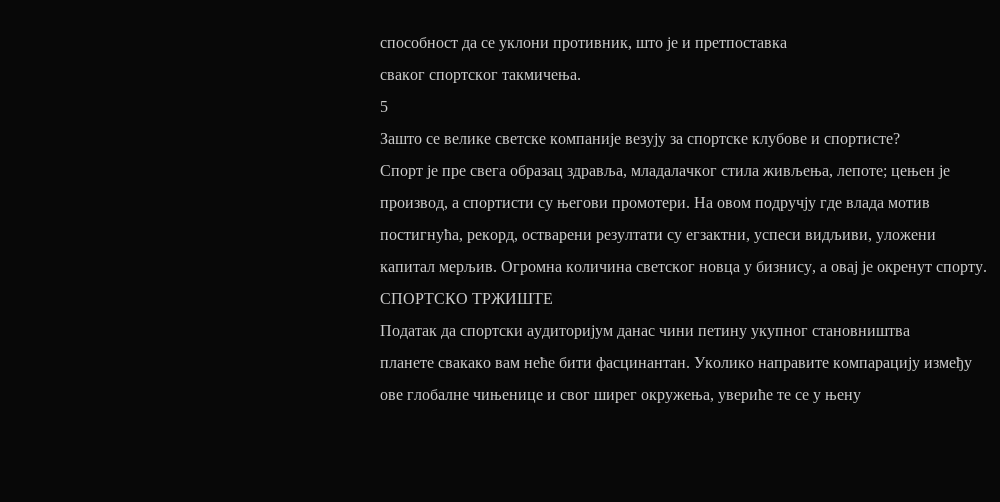способност да се уклони противник, што је и претпоставка
сваког спортског такмичења.
5
Зашто се велике светске компаније везују за спортске клубове и спортисте?
Спорт је пре свега образац здравља, младалачког стила живљења, лепоте; цењен је
производ, а спортисти су његови промотери. На овом подручју где влада мотив
постигнућа, рекорд, остварени резултати су егзактни, успеси видљиви, уложени
капитал мерљив. Огромна количина светског новца у бизнису, а овај је окренут спорту.
СПОРТСКО ТРЖИШТЕ
Податак да спортски аудиторијум данас чини петину укупног становништва
планете свакако вам неће бити фасцинантан. Уколико направите компарацију између
ове глобалне чињенице и свог ширег окружења, увериће те се у њену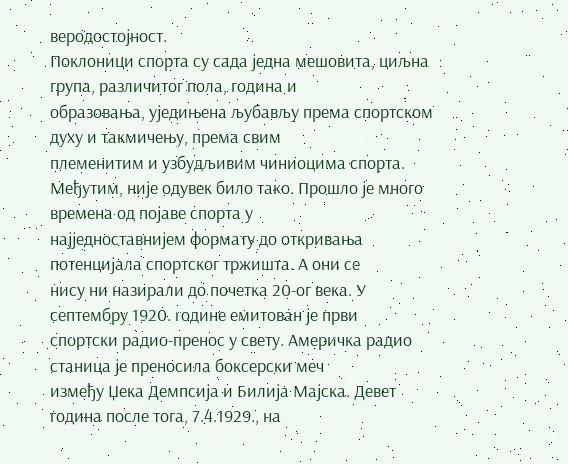веродостојност.
Поклоници спорта су сада једна мешовита, циљна група, различитог пола, година и
образовања, уједињена љубављу према спортском духу и такмичењу, према свим
племенитим и узбудљивим чиниоцима спорта.
Међутим, није одувек било тако. Прошло је много времена од појаве спорта у
најједноставнијем формату до откривања потенцијала спортског тржишта. А они се
нису ни назирали до почетка 20-ог века. У септембру 1920. године емитован је први
спортски радио-пренос у свету. Америчка радио станица је преносила боксерски меч
између Џека Демпсија и Билија Мајска. Девет година после тога, 7.4.1929., на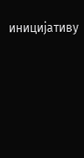иницијативу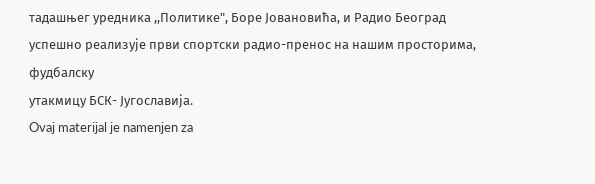тадашњег уредника ,,Политике", Боре Јовановића, и Радио Београд
успешно реализује први спортски радио-пренос на нашим просторима, фудбалску
утакмицу БСК- Југославија.
Ovaj materijal je namenjen za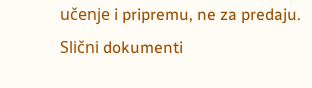učenje i pripremu, ne za predaju.
Slični dokumenti